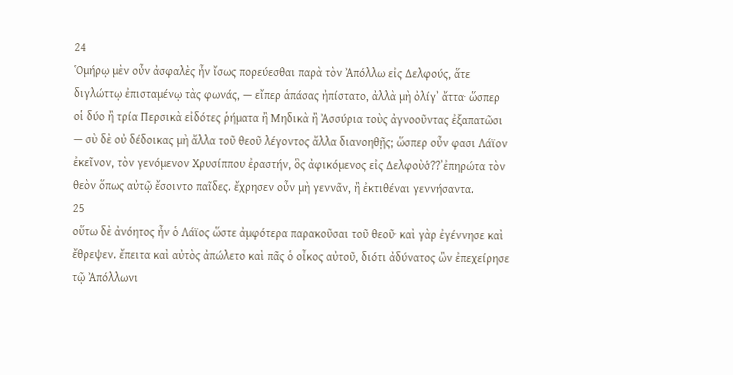24
Ὁμήρῳ μὲν οὖν ἀσφαλὲς ἦν ἴσως πορεύεσθαι παρὰ τὸν Ἀπόλλω εἰς Δελφούς, ἅτε διγλώττῳ ἐπισταμένῳ τὰς φωνάς, — εἴπερ ἁπάσας ἠπίστατο, ἀλλὰ μὴ ὀλίγʼ ἄττα· ὥσπερ οἱ δύο ἢ τρία Περσικὰ εἰδότες ῥήματα ἢ Μηδικὰ ἢ Ἀσσύρια τοὺς ἀγνοοῦντας ἐξαπατῶσι — σὺ δὲ οὐ δέδοικας μὴ ἄλλα τοῦ θεοῦ λέγοντος ἄλλα διανοηθῇς; ὥσπερ οὖν φασι Λάϊον ἐκεῖνον, τὸν γενόμενον Χρυσίππου ἐραστήν, ὃς ἀφικόμενος εἰς Δελφοὺσ̔??ʼἐπηρώτα τὸν θεὸν ὅπως αὐτῷ ἔσοιντο παῖδες. ἔχρησεν οὖν μὴ γεννᾶν, ἢ ἐκτιθέναι γεννήσαντα.
25
οὕτω δὲ ἀνόητος ἦν ὁ Λάϊος ὥστε ἀμφότερα παρακοῦσαι τοῦ θεοῦ· καὶ γὰρ ἐγέννησε καὶ ἔθρεψεν. ἔπειτα καὶ αὐτὸς ἀπώλετο καὶ πᾶς ὁ οἶκος αὐτοῦ, διότι ἀδύνατος ὢν ἐπεχείρησε τῷ Ἀπόλλωνι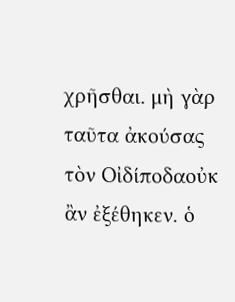χρῆσθαι. μὴ γὰρ ταῦτα ἀκούσας τὸν Οἰδίποδαοὐκ ἂν ἐξέθηκεν. ὁ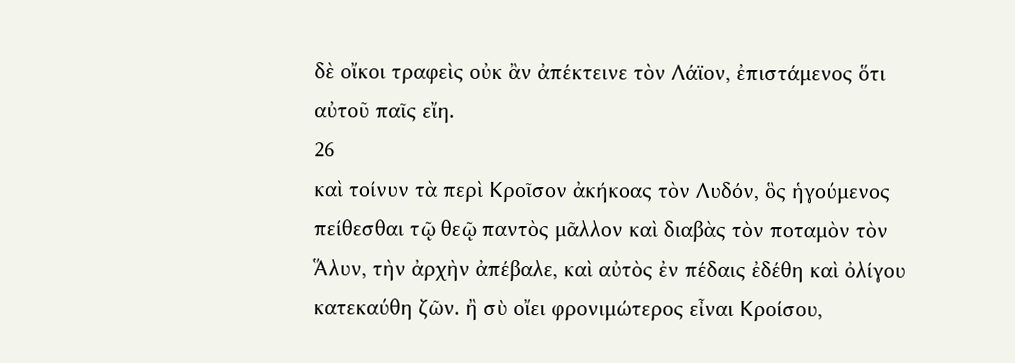δὲ οἴκοι τραφεὶς οὐκ ἂν ἀπέκτεινε τὸν Λάϊον, ἐπιστάμενος ὅτι αὐτοῦ παῖς εἴη.
26
καὶ τοίνυν τὰ περὶ Κροῖσον ἀκήκοας τὸν Λυδόν, ὃς ἡγούμενος πείθεσθαι τῷ θεῷ παντὸς μᾶλλον καὶ διαβὰς τὸν ποταμὸν τὸν Ἅλυν, τὴν ἀρχὴν ἀπέβαλε, καὶ αὐτὸς ἐν πέδαις ἐδέθη καὶ ὀλίγου κατεκαύθη ζῶν. ἢ σὺ οἴει φρονιμώτερος εἶναι Κροίσου,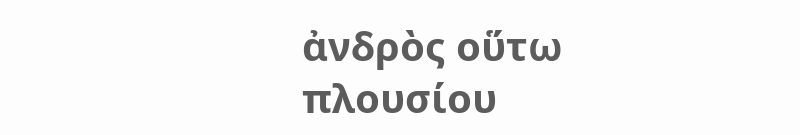ἀνδρὸς οὕτω πλουσίου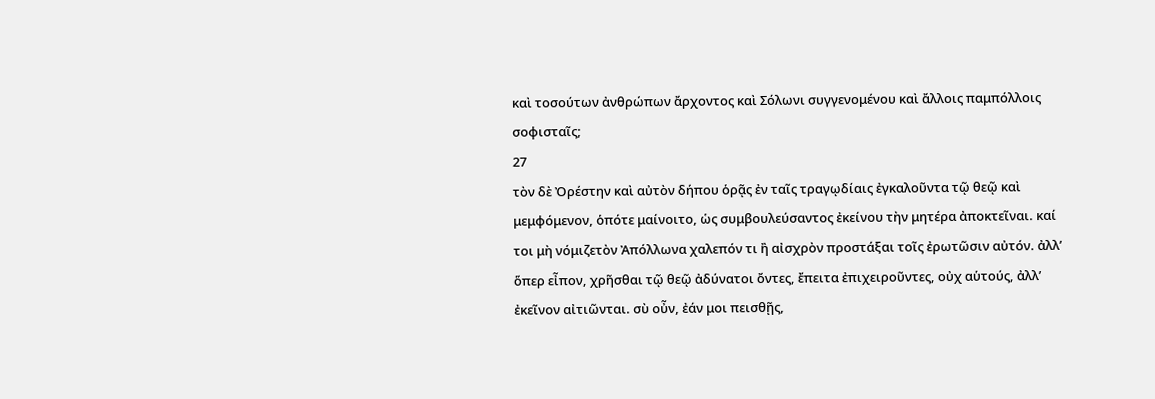καὶ τοσούτων ἀνθρώπων ἄρχοντος καὶ Σόλωνι συγγενομένου καὶ ἄλλοις παμπόλλοις σοφισταῖς;
27
τὸν δὲ Ὀρέστην καὶ αὐτὸν δήπου ὁρᾷς ἐν ταῖς τραγῳδίαις ἐγκαλοῦντα τῷ θεῷ καὶ μεμφόμενον, ὁπότε μαίνοιτο, ὡς συμβουλεύσαντος ἐκείνου τὴν μητέρα ἀποκτεῖναι. καί τοι μὴ νόμιζετὸν Ἀπόλλωνα χαλεπόν τι ἢ αἰσχρὸν προστάξαι τοῖς ἐρωτῶσιν αὐτόν. ἀλλʼ ὅπερ εἶπον, χρῆσθαι τῷ θεῷ ἀδύνατοι ὄντες, ἔπειτα ἐπιχειροῦντες, οὐχ αὑτούς, ἀλλʼ ἐκεῖνον αἰτιῶνται. σὺ οὖν, ἐάν μοι πεισθῇς,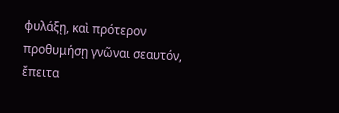φυλάξῃ, καὶ πρότερον προθυμήσῃ γνῶναι σεαυτόν, ἔπειτα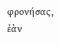φρονήσας, ἐὰν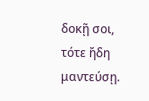δοκῇ σοι, τότε ἤδη μαντεύσῃ.